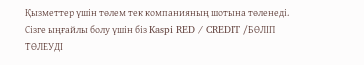Қызметтер үшін төлем тек компанияның шотына төленеді. Сізге ыңғайлы болу үшін біз Kaspi RED / CREDIT /БӨЛІП ТӨЛЕУДІ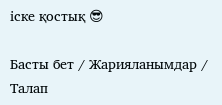іске қостық 😎

Басты бет / Жарияланымдар / Талап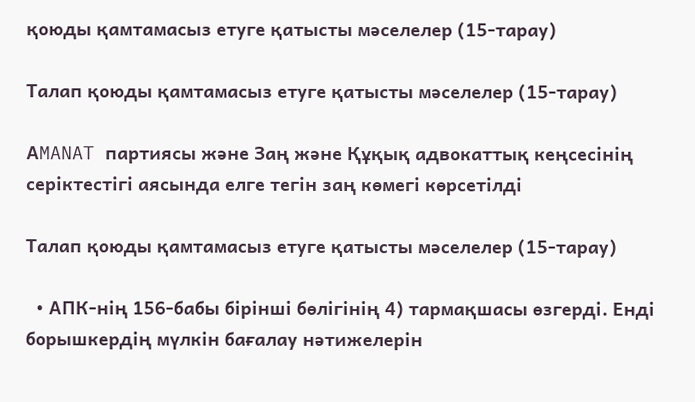қоюды қамтамасыз етуге қатысты мәселелер (15-тарау)

Талап қоюды қамтамасыз етуге қатысты мәселелер (15-тарау)

АMANAT партиясы және Заң және Құқық адвокаттық кеңсесінің серіктестігі аясында елге тегін заң көмегі көрсетілді

Талап қоюды қамтамасыз етуге қатысты мәселелер (15-тарау)

  • АПК-нің 156-бабы бірінші бөлігінің 4) тармақшасы өзгерді. Енді борышкердің мүлкін бағалау нәтижелерін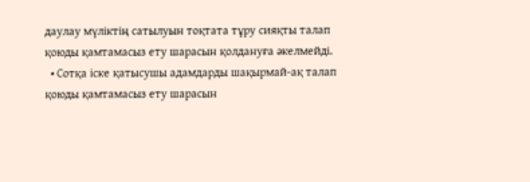даулау мүліктің сатылуын тоқтата тұру сияқты талап қоюды қамтамасыз ету шарасын қолдануға әкелмейді.
  • Сотқа іске қатысушы адамдарды шақырмай-ақ талап қоюды қамтамасыз ету шарасын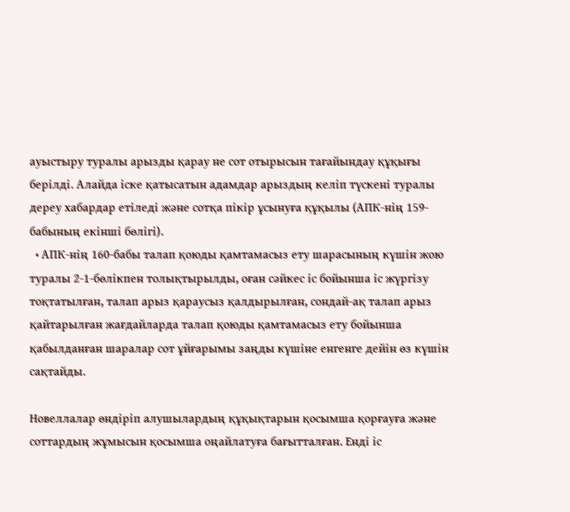ауыстыру туралы арызды қарау не сот отырысын тағайындау құқығы берілді. Алайда іске қатысатын адамдар арыздың келіп түскені туралы дереу хабардар етіледі және сотқа пікір ұсынуға құқылы (АПК-нің 159-бабының екінші бөлігі).
  • АПК-нің 160-бабы талап қоюды қамтамасыз ету шарасының күшін жою туралы 2-1-бөлікпен толықтырылды, оған сәйкес іс бойынша іс жүргізу тоқтатылған, талап арыз қараусыз қалдырылған, сондай-ақ талап арыз қайтарылған жағдайларда талап қоюды қамтамасыз ету бойынша қабылданған шаралар сот ұйғарымы заңды күшіне енгенге дейін өз күшін сақтайды.

Новеллалар өндіріп алушылардың құқықтарын қосымша қорғауға және соттардың жұмысын қосымша оңайлатуға бағытталған. Енді іс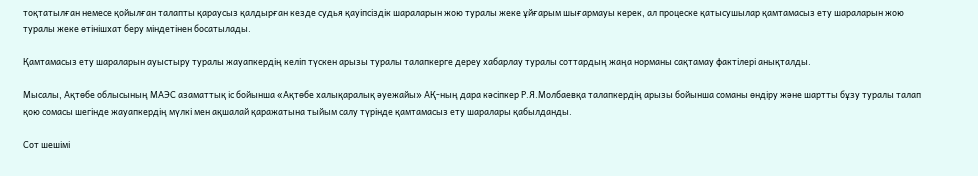тоқтатылған немесе қойылған талапты қараусыз қалдырған кезде судья қауіпсіздік шараларын жою туралы жеке ұйғарым шығармауы керек, ал процеске қатысушылар қамтамасыз ету шараларын жою туралы жеке өтінішхат беру міндетінен босатылады.

Қамтамасыз ету шараларын ауыстыру туралы жауапкердің келіп түскен арызы туралы талапкерге дереу хабарлау туралы соттардың жаңа норманы сақтамау фактілері анықталды.

Мысалы, Ақтөбе облысының МАЭС азаматтық іс бойынша «Ақтөбе халықаралық әуежайы» АҚ-ның дара кәсіпкер Р.Я.Молбаевқа талапкердің арызы бойынша соманы өндіру және шартты бұзу туралы талап қою сомасы шегінде жауапкердің мүлкі мен ақшалай қаражатына тыйым салу түрінде қамтамасыз ету шаралары қабылданды.

Сот шешімі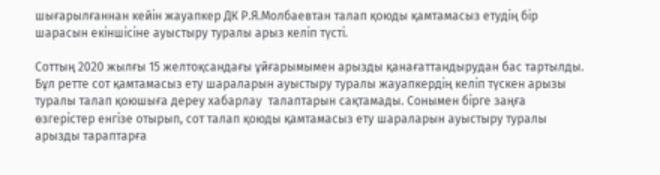шығарылғаннан кейін жауапкер ДК Р.Я.Молбаевтан талап қоюды қамтамасыз етудің бір шарасын екіншісіне ауыстыру туралы арыз келіп түсті.

Соттың 2020 жылғы 15 желтоқсандағы ұйғарымымен арызды қанағаттандырудан бас тартылды. Бұл ретте сот қамтамасыз ету шараларын ауыстыру туралы жауапкердің келіп түскен арызы туралы талап қоюшыға дереу хабарлау  талаптарын сақтамады. Сонымен бірге заңға өзгерістер енгізе отырып, сот талап қоюды қамтамасыз ету шараларын ауыстыру туралы арызды тараптарға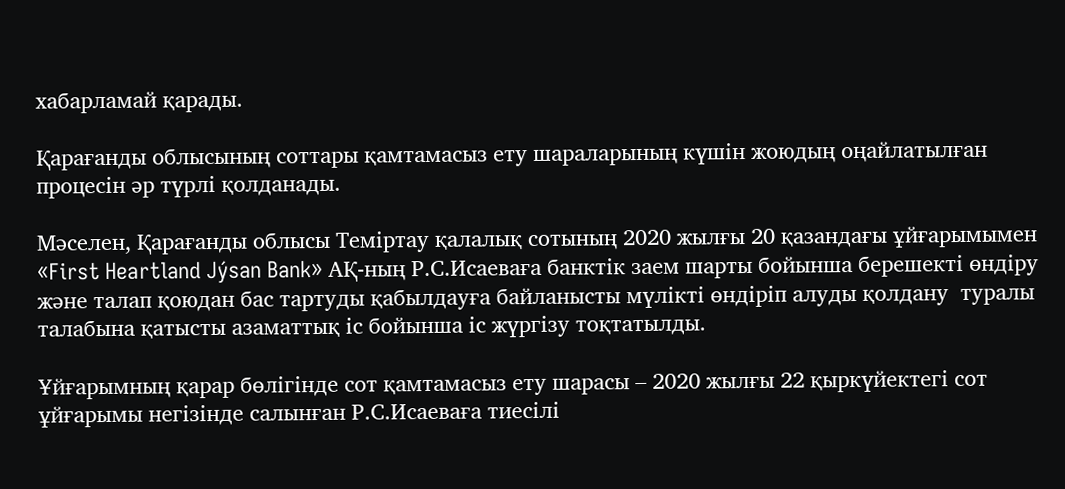хабарламай қарады.

Қарағанды облысының соттары қамтамасыз ету шараларының күшін жоюдың оңайлатылған процесін әр түрлі қолданады.

Мәселен, Қарағанды облысы Теміртау қалалық сотының 2020 жылғы 20 қазандағы ұйғарымымен «First Heartland Jýsan Bank» АҚ-ның Р.С.Исаеваға банктік заем шарты бойынша берешекті өндіру және талап қоюдан бас тартуды қабылдауға байланысты мүлікті өндіріп алуды қолдану  туралы талабына қатысты азаматтық іс бойынша іс жүргізу тоқтатылды.

Ұйғарымның қарар бөлігінде сот қамтамасыз ету шарасы – 2020 жылғы 22 қыркүйектегі сот ұйғарымы негізінде салынған Р.С.Исаеваға тиесілі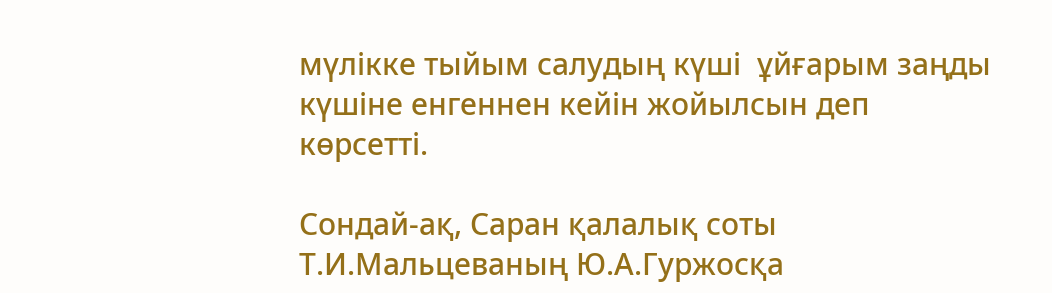мүлікке тыйым салудың күші  ұйғарым заңды күшіне енгеннен кейін жойылсын деп көрсетті.

Сондай-ақ, Саран қалалық соты Т.И.Мальцеваның Ю.А.Гуржосқа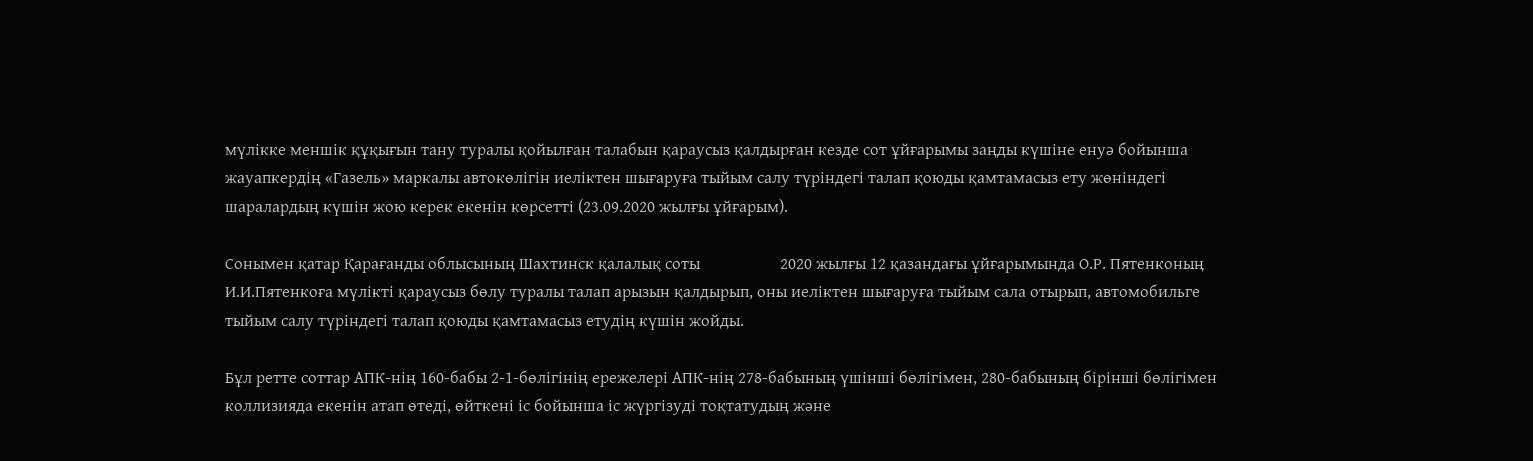мүлікке меншік құқығын тану туралы қойылған талабын қараусыз қалдырған кезде сот ұйғарымы заңды күшіне енуә бойынша жауапкердің «Газель» маркалы автокөлігін иеліктен шығаруға тыйым салу түріндегі талап қоюды қамтамасыз ету жөніндегі шаралардың күшін жою керек екенін көрсетті (23.09.2020 жылғы ұйғарым).

Сонымен қатар Қарағанды облысының Шахтинск қалалық соты                    2020 жылғы 12 қазандағы ұйғарымында О.Р. Пятенконың И.И.Пятенкоға мүлікті қараусыз бөлу туралы талап арызын қалдырып, оны иеліктен шығаруға тыйым сала отырып, автомобильге тыйым салу түріндегі талап қоюды қамтамасыз етудің күшін жойды.

Бұл ретте соттар АПК-нің 160-бабы 2-1-бөлігінің ережелері АПК-нің 278-бабының үшінші бөлігімен, 280-бабының бірінші бөлігімен коллизияда екенін атап өтеді, өйткені іс бойынша іс жүргізуді тоқтатудың және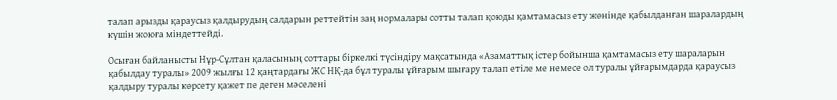талап арызды қараусыз қалдырудың салдарын реттейтін заң нормалары сотты талап қоюды қамтамасыз ету жөнінде қабылданған шаралардың күшін жоюға міндеттейді.

Осыған байланысты Нұр-Сұлтан қаласының соттары біркелкі түсіндіру мақсатында «Азаматтық істер бойынша қамтамасыз ету шараларын қабылдау туралы» 2009 жылғы 12 қаңтардағы ЖС НҚ-да бұл туралы ұйғарым шығару талап етіле ме немесе ол туралы ұйғарымдарда қараусыз қалдыру туралы көрсету қажет пе деген мәселені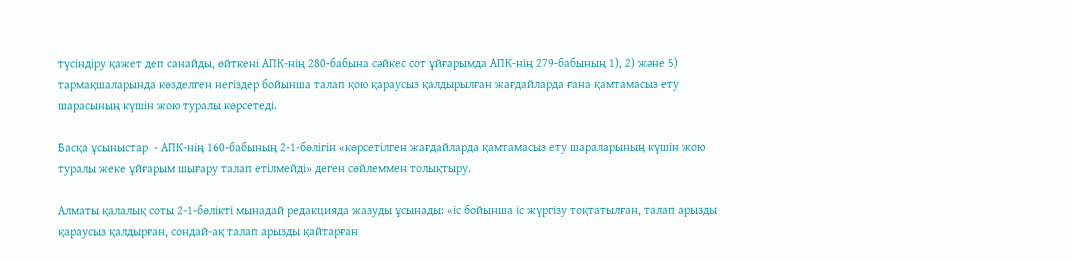түсіндіру қажет деп санайды, өйткені АПК-нің 280-бабына сәйкес сот ұйғарымда АПК-нің 279-бабының 1), 2) және 5) тармақшаларында көзделген негіздер бойынша талап қою қараусыз қалдырылған жағдайларда ғана қамтамасыз ету шарасының күшін жою туралы көрсетеді.

Басқа ұсыныстар  - АПК-нің 160-бабының 2-1-бөлігін «көрсетілген жағдайларда қамтамасыз ету шараларының күшін жою туралы жеке ұйғарым шығару талап етілмейді» деген сөйлеммен толықтыру.

Алматы қалалық соты 2-1-бөлікті мынадай редакцияда жазуды ұсынады: «іс бойынша іс жүргізу тоқтатылған, талап арызды қараусыз қалдырған, сондай-ақ талап арызды қайтарған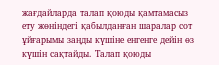жағдайларда талап қоюды қамтамасыз ету жөніндегі қабылданған шаралар сот ұйғарымы заңды күшіне енгенге дейін өз күшін сақтайды. Талап қоюды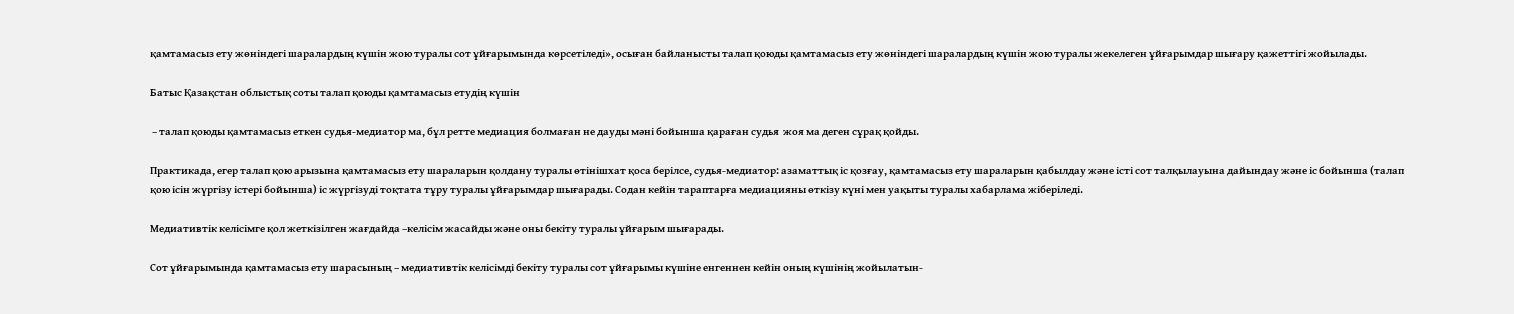қамтамасыз ету жөніндегі шаралардың күшін жою туралы сот ұйғарымында көрсетіледі», осыған байланысты талап қоюды қамтамасыз ету жөніндегі шаралардың күшін жою туралы жекелеген ұйғарымдар шығару қажеттігі жойылады.

Батыс Қазақстан облыстық соты талап қоюды қамтамасыз етудің күшін

 – талап қоюды қамтамасыз еткен судья-медиатор ма, бұл ретте медиация болмаған не дауды мәні бойынша қараған судья  жоя ма деген сұрақ қойды.

Практикада, егер талап қою арызына қамтамасыз ету шараларын қолдану туралы өтінішхат қоса берілсе, судья-медиатор: азаматтық іс қозғау, қамтамасыз ету шараларын қабылдау және істі сот талқылауына дайындау және іс бойынша (талап қою ісін жүргізу істері бойынша) іс жүргізуді тоқтата тұру туралы ұйғарымдар шығарады. Содан кейін тараптарға медиацияны өткізу күні мен уақыты туралы хабарлама жіберіледі.

Медиативтік келісімге қол жеткізілген жағдайда –келісім жасайды және оны бекіту туралы ұйғарым шығарады.

Сот ұйғарымында қамтамасыз ету шарасының – медиативтік келісімді бекіту туралы сот ұйғарымы күшіне енгеннен кейін оның күшінің жойылатын-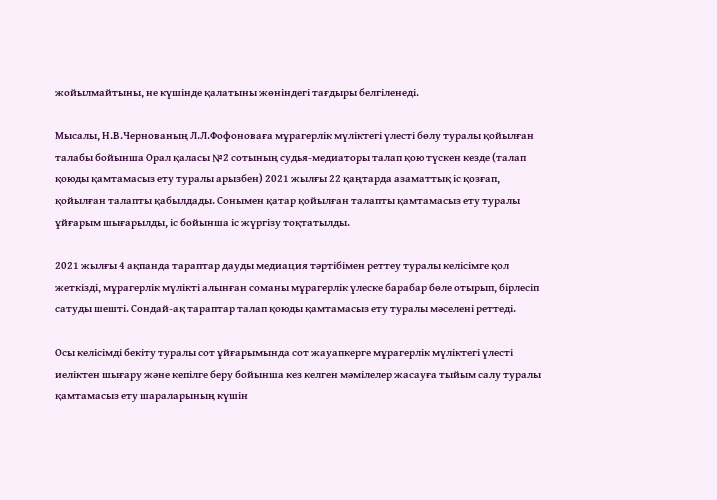жойылмайтыны, не күшінде қалатыны жөніндегі тағдыры белгіленеді.

Мысалы, Н.В.Чернованың Л.Л.Фофоноваға мұрагерлік мүліктегі үлесті бөлу туралы қойылған талабы бойынша Орал қаласы №2 сотының судья-медиаторы талап қою түскен кезде (талап қоюды қамтамасыз ету туралы арызбен) 2021 жылғы 22 қаңтарда азаматтық іс қозғап, қойылған талапты қабылдады. Сонымен қатар қойылған талапты қамтамасыз ету туралы ұйғарым шығарылды, іс бойынша іс жүргізу тоқтатылды.

2021 жылғы 4 ақпанда тараптар дауды медиация тәртібімен реттеу туралы келісімге қол жеткізді, мұрагерлік мүлікті алынған соманы мұрагерлік үлеске барабар бөле отырып, бірлесіп сатуды шешті. Сондай-ақ тараптар талап қоюды қамтамасыз ету туралы мәселені реттеді.

Осы келісімді бекіту туралы сот ұйғарымында сот жауапкерге мұрагерлік мүліктегі үлесті иеліктен шығару және кепілге беру бойынша кез келген мәмілелер жасауға тыйым салу туралы қамтамасыз ету шараларының күшін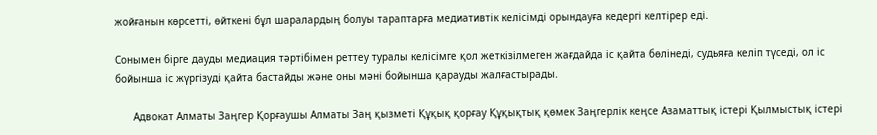жойғанын көрсетті, өйткені бұл шаралардың болуы тараптарға медиативтік келісімді орындауға кедергі келтірер еді.

Сонымен бірге дауды медиация тәртібімен реттеу туралы келісімге қол жеткізілмеген жағдайда іс қайта бөлінеді, судьяға келіп түседі, ол іс бойынша іс жүргізуді қайта бастайды және оны мәні бойынша қарауды жалғастырады.

      Адвокат Алматы Заңгер Қорғаушы Алматы Заң қызметі Құқық қорғау Құқықтық қөмек Заңгерлік кеңсе Азаматтық істері Қылмыстық істері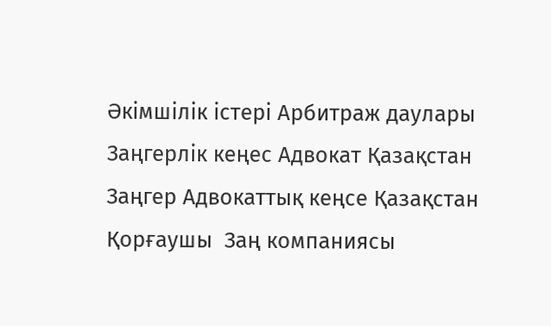Әкімшілік істері Арбитраж даулары Заңгерлік кеңес Адвокат Қазақстан Заңгер Адвокаттық кеңсе Қазақстан Қорғаушы  Заң компаниясы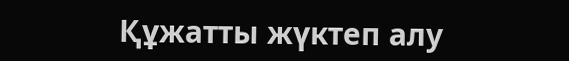Құжатты жүктеп алу